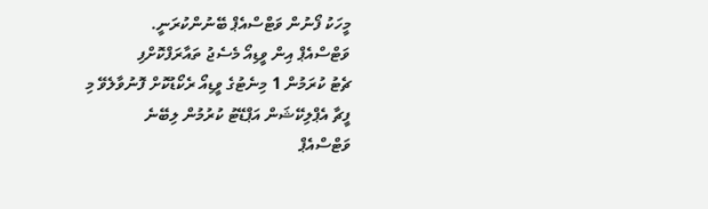މީހަކު ފޯނުން ވަޓްސްއެޕް ބޭނުންކުރަނީ.
ވަޓްސްއެޕް އިން ވީޑިއޯ މެސެޖު ތައާރަފްކޮށްފި
ޗެޓު ކުރަމުން 1 މިނެޓުގެ ވީޑިއޯ ރެކޯޑުކޮށް ފޮނުވާލެވޭ މި ފީޗާ އެޕްލިކޭޝަން އަޕްޑޭޓު ކުރުމުން ލިބޭނެ
ވަޓްސްއެޕް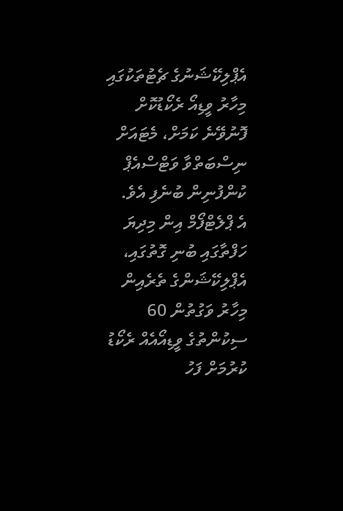އެޕްލިކޭޝަނުގެ ޗެޓުތަކުގައި މިހާރު ވީޑިއޯ ރެކޯޑުކޮށް ފޮނުވޭނެ ކަމަށް، މެޓައަށް ނިސްބަތްވާ ވަޓްސްއެޕް ކުންފުނިން ބުނެފި އެވެ.
އެ ޕްލެޓްފޯމް އިން މިދިޔަ ހަފްތާގައި ބުނި ގޮތުގައި، އެޕްލިކޭޝަންގެ ތެރެއިން މިހާރު ވަގުތުން 60 ސިކުންތުގެ ވީޑިއޯއެއް ރެކޯޑު ކުރުމަށް ފަހު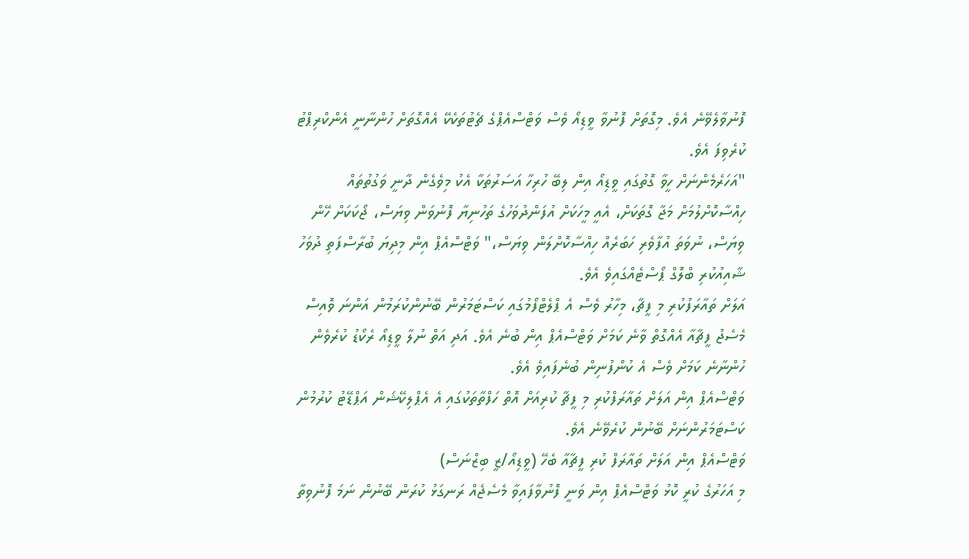ފޮނުވާލެވޭނެ އެވެ. މިގޮތަށް ފޮނުވާ ވީޑިއޯ ވެސް ވަޓްސްއެޕްގެ ޗެޓުތަކެކޭ އެއްގޮތަށް ހުންނާނީ އެންކްރިޕްޓު ކުރެވިފަ އެވެ.
"އަހަރެމެންނަށް ހީވާ ގޮތުގައި ވީޑިއޯ އިން ލިބޭ ހުރިހާ އަސަރުތަކާ އެކު މިވެގެން ދާނީ ވަގުތުތައް ހިއްސާކޮށްލުމަށް މަޖާ ގޮތަކަށް، އެއީ މީހަކަށް އުފަންދުވަހުގެ ތަހުނިޔާ ފޮނުވަން ވިޔަސް، ޖޯކަކަށް ހޭން ވިޔަސް، ނުވަތަ އުފާވެރި ހަބަރެއް ހިއްސާކޮށްލަން ވިޔަސް،" ވަޓްސްއެޕް އިން މިދިޔަ ބުރާސްފަތި ދުވަހު ޝާއިއުކުރި ބްލޮގް ޕޯސްޓެއްގައިވެ އެވެ.
އަލަށް ތައާރަފުކުރި މި ފީޗާ، މިހާރު ވެސް އެ ޕްލެޓްފޯމުގައި ކަސްޓަމަރުން ބޭނުންކުރަމުން އަންނަ ވޮއިސް މެސެޖު ފީޗާއާ އެއްގޮތް ވާނެ ކަމަށް ވަޓްސްއެޕް އިން ބުނެ އެވެ. އަދި އަތް ނުލާ ވީޑިއޯ ރެކޯޑު ކުރެވެން ހުންނާނެ ކަމަށް ވެސް އެ ކުންފުނިން ބުނެފައިވެ އެވެ.
ވަޓްސްއެޕް އިން އަލަށް ތައާރަފްކުރި މި ފީޗާ ކުރިއަށް އޮތް ހަފްތާތަކުގައި އެ އެޕްލިކޭޝަން އަޕްޑޭޓު ކުރުމުން ކަސްޓަމަރުންނަށް ބޭނުން ކުރެވޭނެ އެވެ.
ވަޓްސްއެޕް އިން އަލަށް ތައާރަފް ކުރި ފީޗާއާ ބެހޭ (ވީޑިއޯ/ޒީ ބިޒްނަސް)
މި އަހަރުގެ ކުރީ ކޮޅު ވަޓްސްއެޕް އިން ވަނީ ފޮނުވާފައިވާ މެސެޖެއް ރަނގަޅު ކުރަން ބޭނުން ނަމަ ފޮނުވިތާ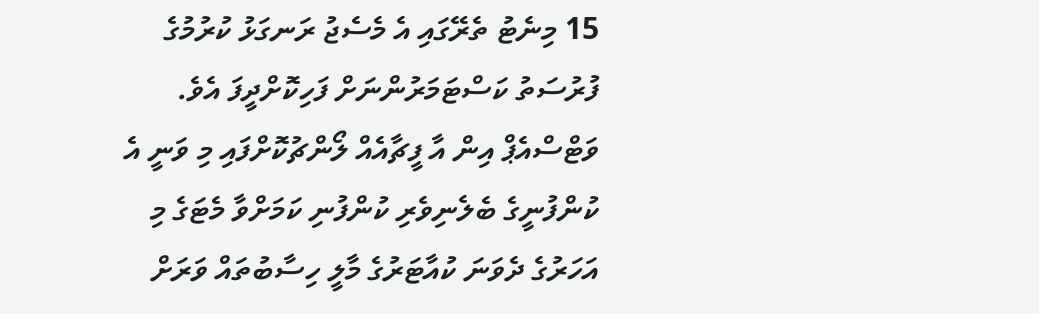15 މިނެޓު ތެރޭގައި އެ މެސެޖު ރަނގަޅު ކުރުމުގެ ފުރުސަތު ކަސްޓަމަރުންނަށް ފަހިކޮށްދީފަ އެވެ.
ވަޓްސްއެޕް އިން އާ ފީޗާއެއް ލޯންޗުކޮށްފައި މި ވަނީ އެ ކުންފުނީގެ ބެލެނިވެރި ކުންފުނި ކަމަށްވާ މެޓަގެ މި އަހަރުގެ ދެވަނަ ކުއާޓަރުގެ މާލީ ހިސާބުތައް ވަރަށް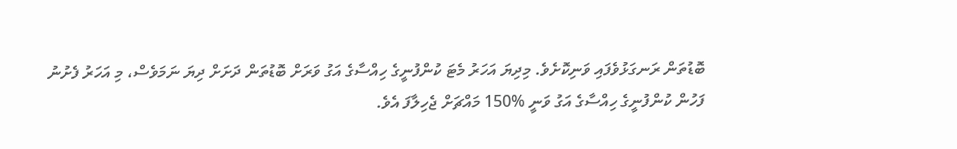ބޮޑުތަން ރަނގަޅުވެފައި ވަނިކޮށެވެ. މިދިޔަ އަހަރު މެޓަ ކުންފުނީގެ ހިއްސާގެ އަގު ވަރަށް ބޮޑުތަން ދަށަށް ދިޔަ ނަމަވެސް، މި އަހަރު ފެށުނު ފަހުން ކުންފުނީގެ ހިއްސާގެ އަގު ވަނީ %150 މައްޗަށް ޖެހިލާފަ އެވެ.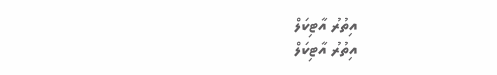އިތުރު އާޓިކަލް
އިތުރު އާޓިކަލް